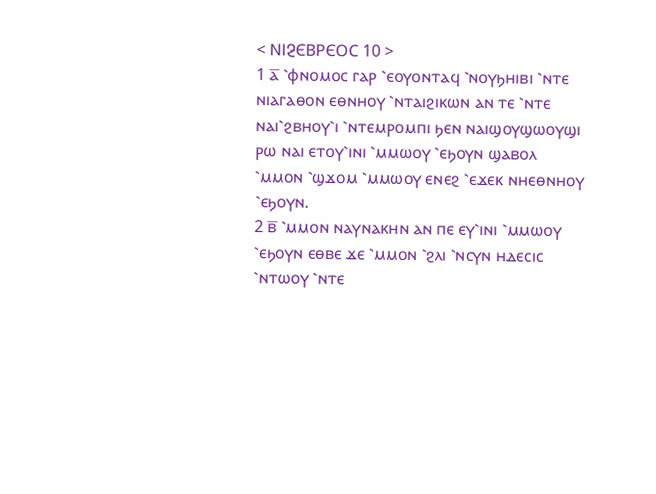< ⲚⲒⳈⲈⲂⲢⲈⲞⲤ 10 >
1 ⲁ̅ ⳿ⲫⲛⲟⲙⲟⲥ ⲅⲁⲣ ⳿ⲉⲟⲩⲟⲛⲧⲁϥ ⳿ⲛⲟⲩϧⲏⲓⲃⲓ ⳿ⲛⲧⲉ ⲛⲓⲁⲅⲁⲑⲟⲛ ⲉⲑⲛⲏⲟⲩ ⳿ⲛⲧⲁⲓϩⲓⲕⲱⲛ ⲁⲛ ⲧⲉ ⳿ⲛⲧⲉ ⲛⲁⲓ⳿ϩⲃⲏⲟⲩ⳿ⲓ ⳿ⲛⲧⲉⲙⲣⲟⲙⲡⲓ ϧⲉⲛ ⲛⲁⲓϣⲟⲩϣⲱⲟⲩϣⲓ ⲣⲱ ⲛⲁⲓ ⲉⲧⲟⲩ⳿ⲓⲛⲓ ⳿ⲙⲙⲱⲟⲩ ⳿ⲉϧⲟⲩⲛ ϣⲁⲃⲟⲗ ⳿ⲙⲙⲟⲛ ⳿ϣϫⲟⲙ ⳿ⲙⲙⲱⲟⲩ ⲉⲛⲉϩ ⳿ⲉϫⲉⲕ ⲛⲏⲉⲑⲛⲏⲟⲩ ⳿ⲉϧⲟⲩⲛ.
2 ⲃ̅ ⳿ⲙⲙⲟⲛ ⲛⲁⲩⲛⲁⲕⲏⲛ ⲁⲛ ⲡⲉ ⲉⲩ⳿ⲓⲛⲓ ⳿ⲙⲙⲱⲟⲩ ⳿ⲉϧⲟⲩⲛ ⲉⲑⲃⲉ ϫⲉ ⳿ⲙⲙⲟⲛ ⳿ϩⲗⲓ ⳿ⲛⲥⲩⲛ ⲏⲇⲉⲥⲓⲥ ⳿ⲛⲧⲱⲟⲩ ⳿ⲛⲧⲉ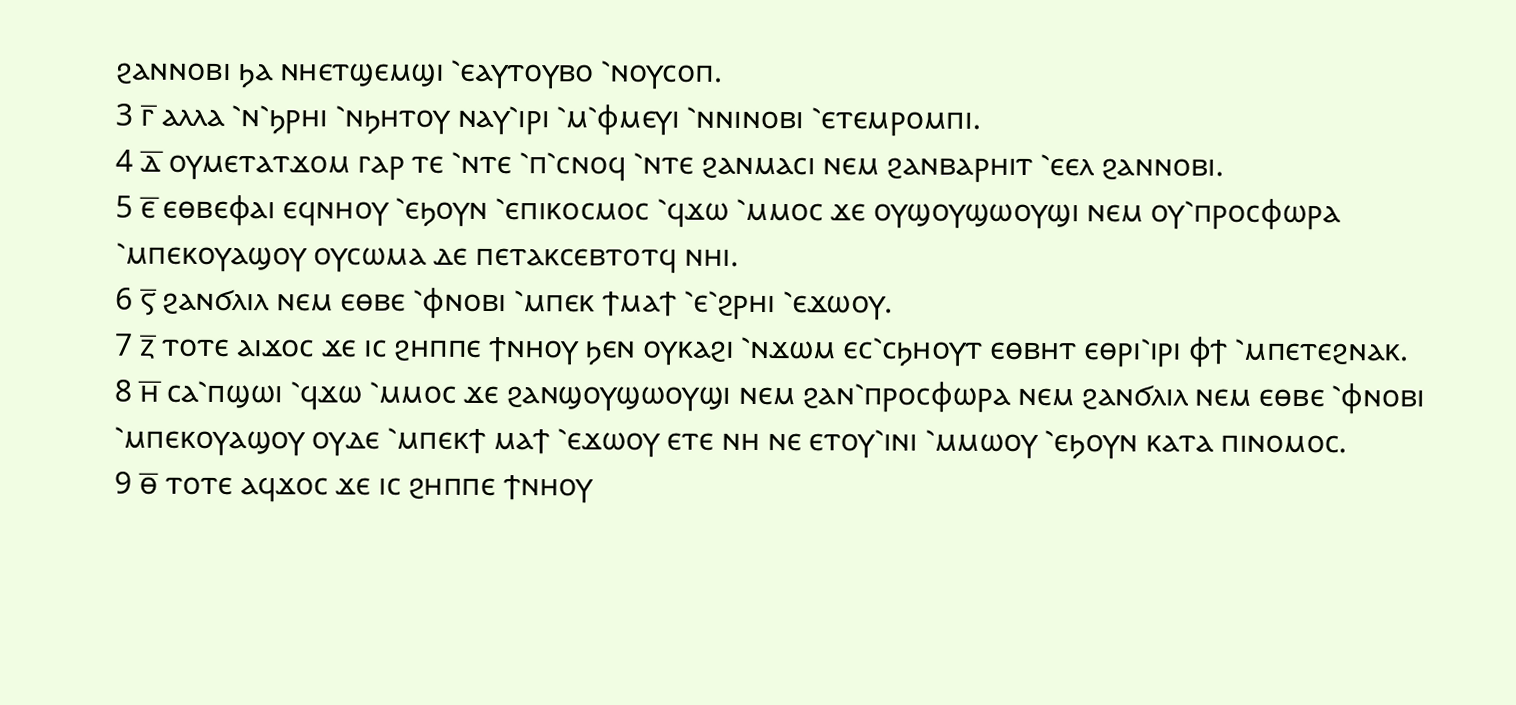ϩⲁⲛⲛⲟⲃⲓ ϧⲁ ⲛⲏⲉⲧϣⲉⲙϣⲓ ⳿ⲉⲁⲩⲧⲟⲩⲃⲟ ⳿ⲛⲟⲩⲥⲟⲡ.
3 ⲅ̅ ⲁⲗⲗⲁ ⳿ⲛ⳿ϧⲣⲏⲓ ⳿ⲛϧⲏⲧⲟⲩ ⲛⲁⲩ⳿ⲓⲣⲓ ⳿ⲙ⳿ⲫⲙⲉⲩⲓ ⳿ⲛⲛⲓⲛⲟⲃⲓ ⳿ⲉⲧⲉⲙⲣⲟⲙⲡⲓ.
4 ⲇ̅ ⲟⲩⲙⲉⲧⲁⲧϫⲟⲙ ⲅⲁⲣ ⲧⲉ ⳿ⲛⲧⲉ ⳿ⲡ⳿ⲥⲛⲟϥ ⳿ⲛⲧⲉ ϩⲁⲛⲙⲁⲥⲓ ⲛⲉⲙ ϩⲁⲛⲃⲁⲣⲏⲓⲧ ⳿ⲉⲉⲗ ϩⲁⲛⲛⲟⲃⲓ.
5 ⲉ̅ ⲉⲑⲃⲉⲫⲁⲓ ⲉϥⲛⲏⲟⲩ ⳿ⲉϧⲟⲩⲛ ⳿ⲉⲡⲓⲕⲟⲥⲙⲟⲥ ⳿ϥϫⲱ ⳿ⲙⲙⲟⲥ ϫⲉ ⲟⲩϣⲟⲩϣⲱⲟⲩϣⲓ ⲛⲉⲙ ⲟⲩ⳿ⲡⲣⲟⲥⲫⲱⲣⲁ ⳿ⲙⲡⲉⲕⲟⲩⲁϣⲟⲩ ⲟⲩⲥⲱⲙⲁ ⲇⲉ ⲡⲉⲧⲁⲕⲥⲉⲃⲧⲟⲧϥ ⲛⲏⲓ.
6 ⲋ̅ ϩⲁⲛϭⲗⲓⲗ ⲛⲉⲙ ⲉⲑⲃⲉ ⳿ⲫⲛⲟⲃⲓ ⳿ⲙⲡⲉⲕ ϯⲙⲁϯ ⳿ⲉ⳿ϩⲣⲏⲓ ⳿ⲉϫⲱⲟⲩ.
7 ⲍ̅ ⲧⲟⲧⲉ ⲁⲓϫⲟⲥ ϫⲉ ⲓⲥ ϩⲏⲡⲡⲉ ϯⲛⲏⲟⲩ ϧⲉⲛ ⲟⲩⲕⲁϩⲓ ⳿ⲛϫⲱⲙ ⲉⲥ⳿ⲥϧⲏⲟⲩⲧ ⲉⲑⲃⲏⲧ ⲉⲑⲣⲓ⳿ⲓⲣⲓ ⲫϯ ⳿ⲙⲡⲉⲧⲉϩⲛⲁⲕ.
8 ⲏ̅ ⲥⲁ⳿ⲡϣⲱⲓ ⳿ϥϫⲱ ⳿ⲙⲙⲟⲥ ϫⲉ ϩⲁⲛϣⲟⲩϣⲱⲟⲩϣⲓ ⲛⲉⲙ ϩⲁⲛ⳿ⲡⲣⲟⲥⲫⲱⲣⲁ ⲛⲉⲙ ϩⲁⲛϭⲗⲓⲗ ⲛⲉⲙ ⲉⲑⲃⲉ ⳿ⲫⲛⲟⲃⲓ ⳿ⲙⲡⲉⲕⲟⲩⲁϣⲟⲩ ⲟⲩⲇⲉ ⳿ⲙⲡⲉⲕϯ ⲙⲁϯ ⳿ⲉϫⲱⲟⲩ ⲉⲧⲉ ⲛⲏ ⲛⲉ ⲉⲧⲟⲩ⳿ⲓⲛⲓ ⳿ⲙⲙⲱⲟⲩ ⳿ⲉϧⲟⲩⲛ ⲕⲁⲧⲁ ⲡⲓⲛⲟⲙⲟⲥ.
9 ⲑ̅ ⲧⲟⲧⲉ ⲁϥϫⲟⲥ ϫⲉ ⲓⲥ ϩⲏⲡⲡⲉ ϯⲛⲏⲟⲩ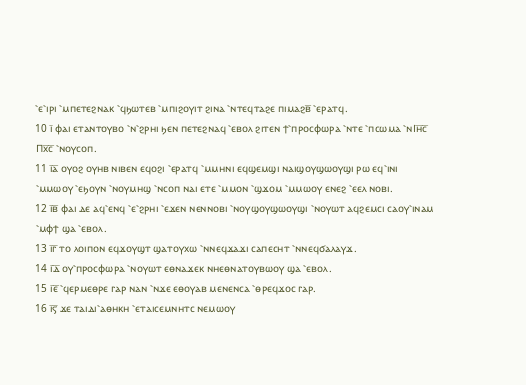⳿ⲉ⳿ⲓⲣⲓ ⳿ⲙⲡⲉⲧⲉϩⲛⲁⲕ ⳿ϥϧⲱⲧⲉⲃ ⳿ⲙⲡⲓϩⲟⲩⲓⲧ ϩⲓⲛⲁ ⳿ⲛⲧⲉϥⲧⲁϩⲉ ⲡⲓⲙⲁϩⲃ̅ ⳿ⲉⲣⲁⲧϥ.
10 ⲓ̅ ⲫⲁⲓ ⲉⲧⲁⲛⲧⲟⲩⲃⲟ ⳿ⲛ⳿ϩⲣⲏⲓ ϧⲉⲛ ⲡⲉⲧⲉϩⲛⲁϥ ⳿ⲉⲃⲟⲗ ϩⲓⲧⲉⲛ ϯ⳿ⲡⲣⲟⲥⲫⲱⲣⲁ ⳿ⲛⲧⲉ ⳿ⲡⲥⲱⲙⲁ ⳿ⲛⲒⲏ̅ⲥ̅ Ⲡⲭ̅ⲥ̅ ⳿ⲛⲟⲩⲥⲟⲡ.
11 ⲓ̅ⲁ̅ ⲟⲩⲟϩ ⲟⲩⲏⲃ ⲛⲓⲃⲉⲛ ⲉϥⲟϩⲓ ⳿ⲉⲣⲁⲧϥ ⳿ⲙⲙⲏⲛⲓ ⲉϥϣⲉⲙϣⲓ ⲛⲁⲓϣⲟⲩϣⲱⲟⲩϣⲓ ⲣⲱ ⲉϥ⳿ⲓⲛⲓ ⳿ⲙⲙⲱⲟⲩ ⳿ⲉϧⲟⲩⲛ ⳿ⲛⲟⲩⲙⲏϣ ⳿ⲛⲥⲟⲡ ⲛⲁⲓ ⲉⲧⲉ ⳿ⲙⲙⲟⲛ ⳿ϣϫⲟⲙ ⳿ⲙⲙⲱⲟⲩ ⲉⲛⲉϩ ⳿ⲉⲉⲗ ⲛⲟⲃⲓ.
12 ⲓ̅ⲃ̅ ⲫⲁⲓ ⲇⲉ ⲁϥ⳿ⲉⲛϥ ⳿ⲉ⳿ϩⲣⲏⲓ ⳿ⲉϫⲉⲛ ⲛⲉⲛⲛⲟⲃⲓ ⳿ⲛⲟⲩϣⲟⲩϣⲱⲟⲩϣⲓ ⳿ⲛⲟⲩⲱⲧ ⲁϥϩⲉⲙⲥⲓ ⲥⲁⲟⲩ⳿ⲓⲛⲁⲙ ⳿ⲙⲫϯ ϣⲁ ⳿ⲉⲃⲟⲗ.
13 ⲓ̅ⲅ̅ ⲧⲟ ⲗⲟⲓⲡⲟⲛ ⲉϥϫⲟⲩϣⲧ ϣⲁⲧⲟⲩⲭⲱ ⳿ⲛⲛⲉϥϫⲁϫⲓ ⲥⲁⲡⲉⲥⲏⲧ ⳿ⲛⲛⲉϥϭⲁⲗⲁⲩϫ.
14 ⲓ̅ⲇ̅ ⲟⲩ⳿ⲡⲣⲟⲥⲫⲱⲣⲁ ⳿ⲛⲟⲩⲱⲧ ⲉⲑⲛⲁϫⲉⲕ ⲛⲏⲉⲑⲛⲁⲧⲟⲩⲃⲱⲟⲩ ϣⲁ ⳿ⲉⲃⲟⲗ.
15 ⲓ̅ⲉ̅ ⳿ϥⲉⲣⲙⲉⲑⲣⲉ ⲅⲁⲣ ⲛⲁⲛ ⳿ⲛϫⲉ ⲉⲑⲟⲩⲁⲃ ⲙⲉⲛⲉⲛⲥⲁ ⳿ⲑⲣⲉϥϫⲟⲥ ⲅⲁⲣ.
16 ⲓ̅ⲋ̅ ϫⲉ ⲧⲁⲓⲇⲓ⳿ⲁⲑⲏⲕⲏ ⳿ⲉⲧⲁⲓⲥⲉⲙⲛⲏⲧⲥ ⲛⲉⲙⲱⲟⲩ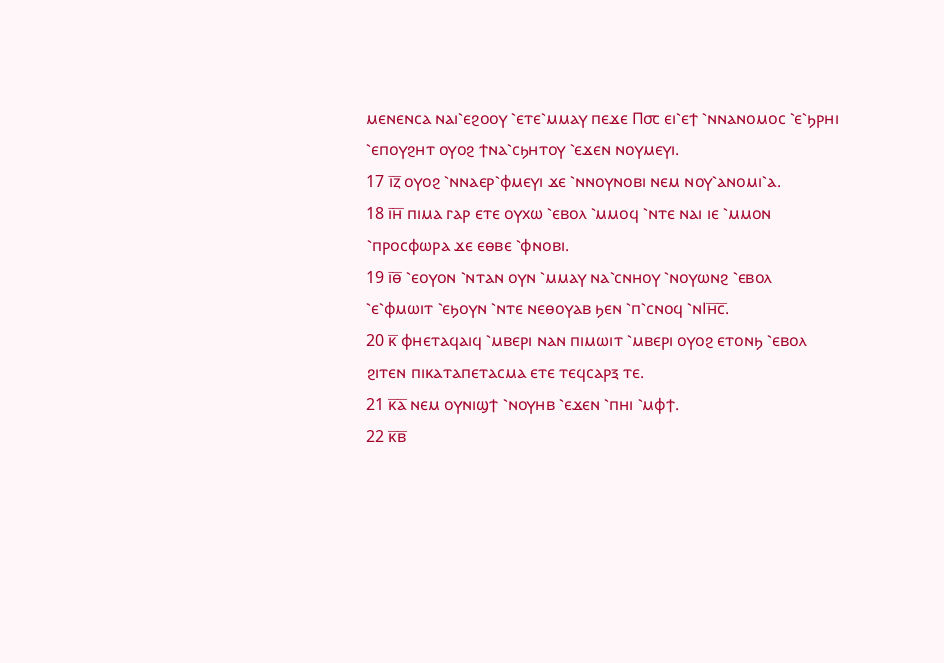ⲙⲉⲛⲉⲛⲥⲁ ⲛⲁⲓ⳿ⲉϩⲟⲟⲩ ⳿ⲉⲧⲉ⳿ⲙⲙⲁⲩ ⲡⲉϫⲉ Ⲡ⳪ ⲉⲓ⳿ⲉϯ ⳿ⲛⲛⲁⲛⲟⲙⲟⲥ ⳿ⲉ⳿ϧⲣⲏⲓ ⳿ⲉⲡⲟⲩϩⲏⲧ ⲟⲩⲟϩ ϯⲛⲁ⳿ⲥϧⲏⲧⲟⲩ ⳿ⲉϫⲉⲛ ⲛⲟⲩⲙⲉⲩⲓ.
17 ⲓ̅ⲍ̅ ⲟⲩⲟϩ ⳿ⲛⲛⲁⲉⲣ⳿ⲫⲙⲉⲩⲓ ϫⲉ ⳿ⲛⲛⲟⲩⲛⲟⲃⲓ ⲛⲉⲙ ⲛⲟⲩ⳿ⲁⲛⲟⲙⲓ⳿ⲁ.
18 ⲓ̅ⲏ̅ ⲡⲓⲙⲁ ⲅⲁⲣ ⲉⲧⲉ ⲟⲩⲭⲱ ⳿ⲉⲃⲟⲗ ⳿ⲙⲙⲟϥ ⳿ⲛⲧⲉ ⲛⲁⲓ ⲓⲉ ⳿ⲙⲙⲟⲛ ⳿ⲡⲣⲟⲥⲫⲱⲣⲁ ϫⲉ ⲉⲑⲃⲉ ⳿ⲫⲛⲟⲃⲓ.
19 ⲓ̅ⲑ̅ ⳿ⲉⲟⲩⲟⲛ ⳿ⲛⲧⲁⲛ ⲟⲩⲛ ⳿ⲙⲙⲁⲩ ⲛⲁ⳿ⲥⲛⲏⲟⲩ ⳿ⲛⲟⲩⲱⲛϩ ⳿ⲉⲃⲟⲗ ⳿ⲉ⳿ⲫⲙⲱⲓⲧ ⳿ⲉϧⲟⲩⲛ ⳿ⲛⲧⲉ ⲛⲉⲑⲟⲩⲁⲃ ϧⲉⲛ ⳿ⲡ⳿ⲥⲛⲟϥ ⳿ⲛⲒⲏ̅ⲥ̅.
20 ⲕ̅ ⲫⲏⲉⲧⲁϥⲁⲓϥ ⳿ⲙⲃⲉⲣⲓ ⲛⲁⲛ ⲡⲓⲙⲱⲓⲧ ⳿ⲙⲃⲉⲣⲓ ⲟⲩⲟϩ ⲉⲧⲟⲛϧ ⳿ⲉⲃⲟⲗ ϩⲓⲧⲉⲛ ⲡⲓⲕⲁⲧⲁⲡⲉⲧⲁⲥⲙⲁ ⲉⲧⲉ ⲧⲉϥⲥⲁⲣⲝ ⲧⲉ.
21 ⲕ̅ⲁ̅ ⲛⲉⲙ ⲟⲩⲛⲓϣϯ ⳿ⲛⲟⲩⲏⲃ ⳿ⲉϫⲉⲛ ⳿ⲡⲏⲓ ⳿ⲙⲫϯ.
22 ⲕ̅ⲃ̅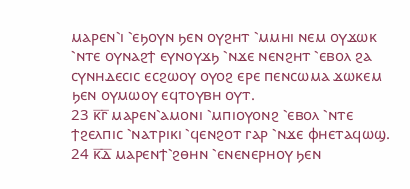ⲙⲁⲣⲉⲛ⳿ⲓ ⳿ⲉϧⲟⲩⲛ ϧⲉⲛ ⲟⲩϩⲏⲧ ⳿ⲙⲙⲏⲓ ⲛⲉⲙ ⲟⲩϫⲱⲕ ⳿ⲛⲧⲉ ⲟⲩⲛⲁϩϯ ⲉⲩⲛⲟⲩϫϧ ⳿ⲛϫⲉ ⲛⲉⲛϩⲏⲧ ⳿ⲉⲃⲟⲗ ϩⲁ ⲥⲩⲛⲏⲇⲉⲥⲓⲥ ⲉⲥϩⲱⲟⲩ ⲟⲩⲟϩ ⲉⲣⲉ ⲡⲉⲛⲥⲱⲙⲁ ϫⲱⲕⲉⲙ ϧⲉⲛ ⲟⲩⲙⲱⲟⲩ ⲉϥⲧⲟⲩⲃⲏ ⲟⲩⲧ.
23 ⲕ̅ⲅ̅ ⲙⲁⲣⲉⲛ⳿ⲁⲙⲟⲛⲓ ⳿ⲙⲡⲓⲟⲩⲟⲛϩ ⳿ⲉⲃⲟⲗ ⳿ⲛⲧⲉ ϯϩⲉⲗⲡⲓⲥ ⳿ⲛⲁⲧⲣⲓⲕⲓ ⳿ϥⲉⲛϩⲟⲧ ⲅⲁⲣ ⳿ⲛϫⲉ ⲫⲏⲉⲧⲁϥⲱϣ.
24 ⲕ̅ⲇ̅ ⲙⲁⲣⲉⲛϯ⳿ϩⲑⲏⲛ ⳿ⲉⲛⲉⲛⲉⲣⲏⲟⲩ ϧⲉⲛ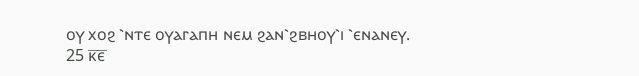ⲟⲩ ⲭⲟϩ ⳿ⲛⲧⲉ ⲟⲩⲁⲅⲁⲡⲏ ⲛⲉⲙ ϩⲁⲛ⳿ϩⲃⲏⲟⲩ⳿ⲓ ⳿ⲉⲛⲁⲛⲉⲩ.
25 ⲕ̅ⲉ̅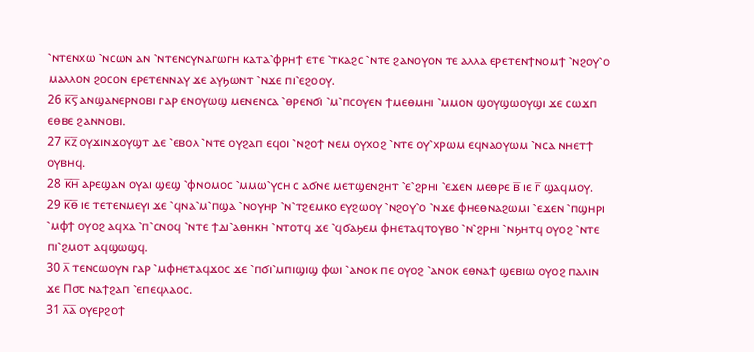⳿ⲛⲧⲉⲛⲭⲱ ⳿ⲛⲥⲱⲛ ⲁⲛ ⳿ⲛⲧⲉⲛⲥⲩⲛⲁⲅⲱⲅⲏ ⲕⲁⲧⲁ⳿ⲫⲣⲏϯ ⲉⲧⲉ ⳿ⲧⲕⲁϩⲥ ⳿ⲛⲧⲉ ϩⲁⲛⲟⲩⲟⲛ ⲧⲉ ⲁⲗⲗⲁ ⲉⲣⲉⲧⲉⲛϯⲛⲟⲙϯ ⳿ⲛϩⲟⲩ⳿ⲟ ⲙⲁⲗⲗⲟⲛ ϩⲟⲥⲟⲛ ⲉⲣⲉⲧⲉⲛⲛⲁⲩ ϫⲉ ⲁⲩϧⲱⲛⲧ ⳿ⲛϫⲉ ⲡⲓ⳿ⲉϩⲟⲟⲩ.
26 ⲕ̅ⲋ̅ ⲁⲛϣⲁⲛⲉⲣⲛⲟⲃⲓ ⲅⲁⲣ ⲉⲛⲟⲩⲱϣ ⲙⲉⲛⲉⲛⲥⲁ ⳿ⲑⲣⲉⲛϭⲓ ⳿ⲙ⳿ⲡⲥⲟⲩⲉⲛ ϯⲙⲉⲑⲙⲏⲓ ⳿ⲙⲙⲟⲛ ϣⲟⲩϣⲱⲟⲩϣⲓ ϫⲉ ⲥⲱϫⲡ ⲉⲑⲃⲉ ϩⲁⲛⲛⲟⲃⲓ.
27 ⲕ̅ⲍ̅ ⲟⲩϫⲓⲛϫⲟⲩϣⲧ ⲇⲉ ⳿ⲉⲃⲟⲗ ⳿ⲛⲧⲉ ⲟⲩϩⲁⲡ ⲉϥⲟⲓ ⳿ⲛϩⲟϯ ⲛⲉⲙ ⲟⲩⲭⲟϩ ⳿ⲛⲧⲉ ⲟⲩ⳿ⲭⲣⲱⲙ ⲉϥⲛⲁⲟⲩⲱⲙ ⳿ⲛⲥⲁ ⲛⲏⲉⲧϯ ⲟⲩⲃⲏϥ.
28 ⲕ̅ⲏ̅ ⲁⲣⲉϣⲁⲛ ⲟⲩⲁⲓ ϣⲉϣ ⳿ⲫⲛⲟⲙⲟⲥ ⳿ⲙⲙⲱ⳿ⲩⲥⲏ ⲥ ⲁϭⲛⲉ ⲙⲉⲧϣⲉⲛϩⲏⲧ ⳿ⲉ⳿ϩⲣⲏⲓ ⳿ⲉϫⲉⲛ ⲙⲉⲑⲣⲉ ⲃ̅ ⲓⲉ ⲅ̅ ϣⲁϥⲙⲟⲩ.
29 ⲕ̅ⲑ̅ ⲓⲉ ⲧⲉⲧⲉⲛⲙⲉⲩⲓ ϫⲉ ⳿ϥⲛⲁ⳿ⲙ⳿ⲡϣⲁ ⳿ⲛⲟⲩⲏⲣ ⳿ⲛ⳿ⲧϩⲉⲙⲕⲟ ⲉⲩϩⲱⲟⲩ ⳿ⲛϩⲟⲩ⳿ⲟ ⳿ⲛϫⲉ ⲫⲏⲉⲑⲛⲁϩⲱⲙⲓ ⳿ⲉϫⲉⲛ ⳿ⲡϣⲏⲣⲓ ⳿ⲙⲫϯ ⲟⲩⲟϩ ⲁϥⲭⲁ ⳿ⲡ⳿ⲥⲛⲟϥ ⳿ⲛⲧⲉ ϯⲇⲓ⳿ⲁⲑⲏⲕⲏ ⳿ⲛⲧⲟⲧϥ ϫⲉ ⳿ϥϭⲁϧⲉⲙ ⲫⲏⲉⲧⲁϥⲧⲟⲩⲃⲟ ⳿ⲛ⳿ϩⲣⲏⲓ ⳿ⲛϧⲏⲧϥ ⲟⲩⲟϩ ⳿ⲛⲧⲉ ⲡⲓ⳿ϩⲙⲟⲧ ⲁϥϣⲱϣϥ.
30 ⲗ̅ ⲧⲉⲛⲥⲱⲟⲩⲛ ⲅⲁⲣ ⳿ⲙⲫⲏⲉⲧⲁϥϫⲟⲥ ϫⲉ ⳿ⲡϭⲓ⳿ⲙⲡⲓϣⲓϣ ⲫⲱⲓ ⳿ⲁⲛⲟⲕ ⲡⲉ ⲟⲩⲟϩ ⳿ⲁⲛⲟⲕ ⲉⲑⲛⲁϯ ϣⲉⲃⲓⲱ ⲟⲩⲟϩ ⲡⲁⲗⲓⲛ ϫⲉ Ⲡ⳪ ⲛⲁϯϩⲁⲡ ⳿ⲉⲡⲉϥⲗⲁⲟⲥ.
31 ⲗ̅ⲁ̅ ⲟⲩⲉⲣϩⲟϯ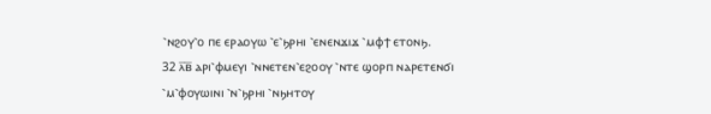⳿ⲛϩⲟⲩ⳿ⲟ ⲡⲉ ⲉⲣⲁⲟⲩⲱ ⳿ⲉ⳿ϧⲣⲏⲓ ⳿ⲉⲛⲉⲛϫⲓϫ ⳿ⲙⲫϯ ⲉⲧⲟⲛϧ.
32 ⲗ̅ⲃ̅ ⲁⲣⲓ⳿ⲫⲙⲉⲩⲓ ⳿ⲛⲛⲉⲧⲉⲛ⳿ⲉϩⲟⲟⲩ ⳿ⲛⲧⲉ ϣⲟⲣⲡ ⲛⲁⲣⲉⲧⲉⲛϭⲓ ⳿ⲙ⳿ⲫⲟⲩⲱⲓⲛⲓ ⳿ⲛ⳿ϧⲣⲏⲓ ⳿ⲛϧⲏⲧⲟⲩ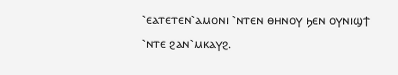⳿ⲉⲁⲧⲉⲧⲉⲛ⳿ⲁⲙⲟⲛⲓ ⳿ⲛⲧⲉⲛ ⲑⲏⲛⲟⲩ ϧⲉⲛ ⲟⲩⲛⲓϣϯ ⳿ⲛⲧⲉ ϩⲁⲛ⳿ⲙⲕⲁⲩϩ.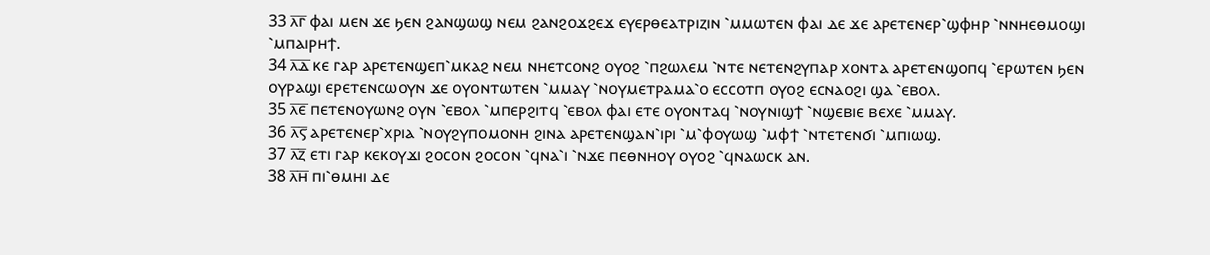33 ⲗ̅ⲅ̅ ⲫⲁⲓ ⲙⲉⲛ ϫⲉ ϧⲉⲛ ϩⲁⲛϣⲱϣ ⲛⲉⲙ ϩⲁⲛϩⲟϫϩⲉϫ ⲉⲩⲉⲣⲑⲉⲁⲧⲣⲓⲍⲓⲛ ⳿ⲙⲙⲱⲧⲉⲛ ⲫⲁⲓ ⲇⲉ ϫⲉ ⲁⲣⲉⲧⲉⲛⲉⲣ⳿ϣⲫⲏⲣ ⳿ⲛⲛⲏⲉⲑⲙⲟϣⲓ ⳿ⲙⲡⲁⲓⲣⲏϯ.
34 ⲗ̅ⲇ̅ ⲕⲉ ⲅⲁⲣ ⲁⲣⲉⲧⲉⲛϣⲉⲡ⳿ⲙⲕⲁϩ ⲛⲉⲙ ⲛⲏⲉⲧⲥⲟⲛϩ ⲟⲩⲟϩ ⳿ⲡϩⲱⲗⲉⲙ ⳿ⲛⲧⲉ ⲛⲉⲧⲉⲛϩⲩⲡⲁⲣ ⲭⲟⲛⲧⲁ ⲁⲣⲉⲧⲉⲛϣⲟⲡϥ ⳿ⲉⲣⲱⲧⲉⲛ ϧⲉⲛ ⲟⲩⲣⲁϣⲓ ⲉⲣⲉⲧⲉⲛⲥⲱⲟⲩⲛ ϫⲉ ⲟⲩⲟⲛⲧⲱⲧⲉⲛ ⳿ⲙⲙⲁⲩ ⳿ⲛⲟⲩⲙⲉⲧⲣⲁⲙⲁ⳿ⲟ ⲉⲥⲥⲟⲧⲡ ⲟⲩⲟϩ ⲉⲥⲛⲁⲟϩⲓ ϣⲁ ⳿ⲉⲃⲟⲗ.
35 ⲗ̅ⲉ̅ ⲡⲉⲧⲉⲛⲟⲩⲱⲛϩ ⲟⲩⲛ ⳿ⲉⲃⲟⲗ ⳿ⲙⲡⲉⲣϩⲓⲧϥ ⳿ⲉⲃⲟⲗ ⲫⲁⲓ ⲉⲧⲉ ⲟⲩⲟⲛⲧⲁϥ ⳿ⲛⲟⲩⲛⲓϣϯ ⳿ⲛϣⲉⲃⲓⲉ ⲃⲉⲭⲉ ⳿ⲙⲙⲁⲩ.
36 ⲗ̅ⲋ̅ ⲁⲣⲉⲧⲉⲛⲉⲣ⳿ⲭⲣⲓⲁ ⳿ⲛⲟⲩϩⲩⲡⲟⲙⲟⲛⲏ ϩⲓⲛⲁ ⲁⲣⲉⲧⲉⲛϣⲁⲛ⳿ⲓⲣⲓ ⳿ⲙ⳿ⲫⲟⲩⲱϣ ⳿ⲙⲫϯ ⳿ⲛⲧⲉⲧⲉⲛϭⲓ ⳿ⲙⲡⲓⲱϣ.
37 ⲗ̅ⲍ̅ ⲉⲧⲓ ⲅⲁⲣ ⲕⲉⲕⲟⲩϫⲓ ϩⲟⲥⲟⲛ ϩⲟⲥⲟⲛ ⳿ϥⲛⲁ⳿ⲓ ⳿ⲛϫⲉ ⲡⲉⲑⲛⲏⲟⲩ ⲟⲩⲟϩ ⳿ϥⲛⲁⲱⲥⲕ ⲁⲛ.
38 ⲗ̅ⲏ̅ ⲡⲓ⳿ⲑⲙⲏⲓ ⲇⲉ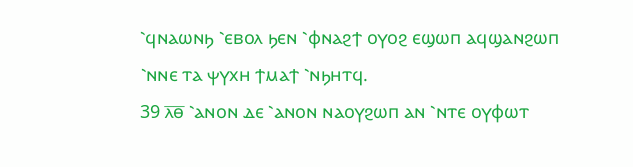⳿ϥⲛⲁⲱⲛϧ ⳿ⲉⲃⲟⲗ ϧⲉⲛ ⳿ⲫⲛⲁϩϯ ⲟⲩⲟϩ ⲉϣⲱⲡ ⲁϥϣⲁⲛϩⲱⲡ ⳿ⲛⲛⲉ ⲧⲁ ⲯⲩⲭⲏ ϯⲙⲁϯ ⳿ⲛϧⲏⲧϥ.
39 ⲗ̅ⲑ̅ ⳿ⲁⲛⲟⲛ ⲇⲉ ⳿ⲁⲛⲟⲛ ⲛⲁⲟⲩϩⲱⲡ ⲁⲛ ⳿ⲛⲧⲉ ⲟⲩⲫⲱⲧ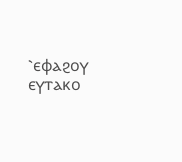⳿ⲉⲫⲁϩⲟⲩ ⲉⲩⲧⲁⲕⲟ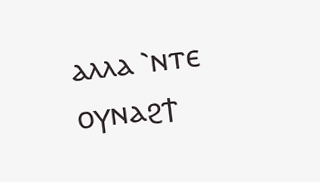ⲁⲗⲗⲁ ⳿ⲛⲧⲉ ⲟⲩⲛⲁϩϯ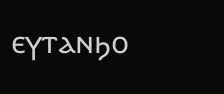ⲉⲩⲧⲁⲛϧⲟ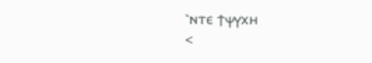⳿ⲛⲧⲉ ϯⲯⲩⲭⲏ
<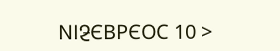ⲚⲒⳈⲈⲂⲢⲈⲞⲤ 10 >